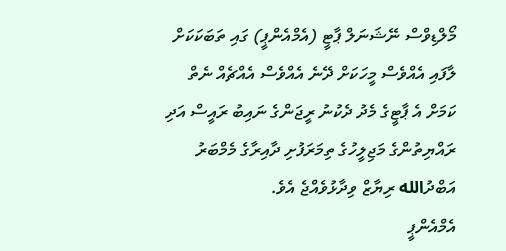މޯލްޑިވްސް ނޭޝަނަލް ޕާޓީ (އެމްއެންޕީ) ގައި ތަބަކަކަށް ލާފައި އެއްވެސް މީހަކަށް ދޭނެ އެއްވެސް އެއްޗެއް ނެތް ކަމަށް އެ ޕާޓީގެ މެދު ދެކުނު ރީޖަންގެ ނައިބު ރައީސް އަދި ރައްޔިތުންގެ މަޖިލީހުގެ ތިމަރަފުށި ދާއިރާގެ މެމްބަރު އަބްދުالله ރިޔާޒް ވިދާޅުވެއްޖެ އެވެ.
އެމްއެންޕީ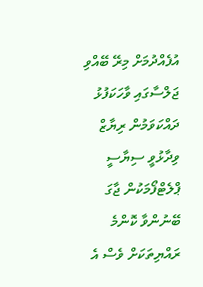އުފެއްދުމަށް މިރޭ ބޭއްވި ޖަލްސާގައި ވާހަކަފުޅު ދައްކަވަމުން ރިޔާޒް ވިދާޅުވީ ސިޔާސީ ޕްލެޓްފޯމަކުން ޖާގަ ބޭނުންވާ ކޮންމެ ރައްޔިތަކަށް ވެސް އެ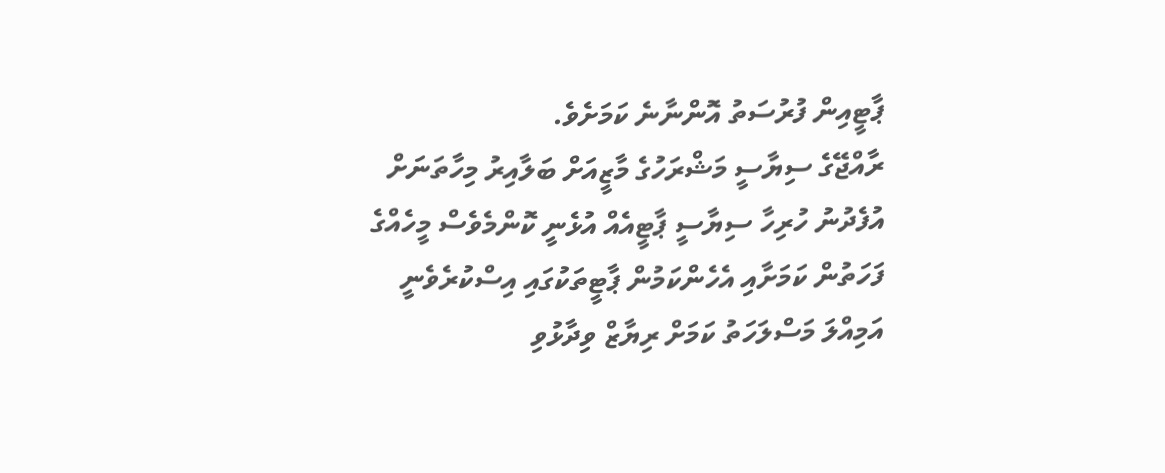ޕާޓީއިން ފުރުސަތު އޮންނާނެ ކަމަށެވެ.
ރާއްޖޭގެ ސިޔާސީ މަޝްރަހުގެ މާޒީއަށް ބަލާއިރު މިހާތަނަށް އުފެދުނު ހުރިހާ ސިޔާސީ ޕާޓީއެއް އުޅެނީ ކޮންމެވެސް މީހެއްގެ ފަހަތުން ކަމަށާއި އެހެންކަމުން ޕާޓީތަކުގައި އިސްކުރެވެނީ އަމިއްލަ މަސްލަހަތު ކަމަށް ރިޔާޒް ވިދާޅުވި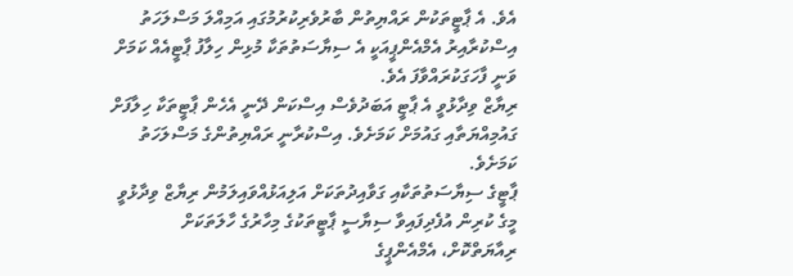އެވެ. އެ ޕާޓީތަކުން ރައްޔިތުން ބާރުވެރިކުރުމުގައި އަމިއްލަ މަސްލަހަތު އިސްކުރާއިރު އެމްއެންޕީއަކީ އެ ސިޔާސަތުތަކާ މުޅިން ހިލާފު ޕާޓީއެއް ކަމަށް ވަނީ ފާހަގަކުރައްވާފަ އެވެ.
ރިޔާޒް ވިދާޅުވީ އެ ޕާޓީ އަބަދުވެސް އިސްކަން ދޭނީ އެހެން ޕާޓީތަކާ ހިލާފަށް ގައުމިއްޔަތާއި ގައުމަށް ކަމަށެވެ. އިސްކުރާނީ ރައްޔިތުންގެ މަސްލަހަތު ކަމަށެވެ.
ޕާޓީގެ ސިޔާސަތުތަކާއި ގަވާއިދުތަކަށް އަލިއަޅުއްވައިލަމުން ރިޔާޒް ވިދާޅުވީ މީގެ ކުރިން އުފެދިފައިވާ ސިޔާސީ ޕާޓީތަކުގެ މިހާރުގެ ހާލަތަކަށް ރިއާޔަތްކޮށް، އެމްއެންޕީގެ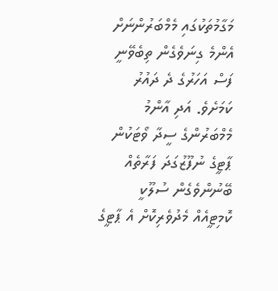މަގާމުތަކުގައި މެމްބަރުންނަށް އެންމެ ގިނަވެގެން ތިބެވޭނީ ފަސް އަހަރުގެ ދެ ދައުރު ކަމަށެވެ. އަދި އާންމު މެމްބަރުންގެ ސީދާ ވޯޓަކުން ޕާޓީގެ ނުފޫޒުގަދަ ފަރާތެއް ބޭނުންވެގެން ސުލޫކީ ކޮމިޓީއެއް މެދުވެރިކޮށް އެ ޕާޓީގެ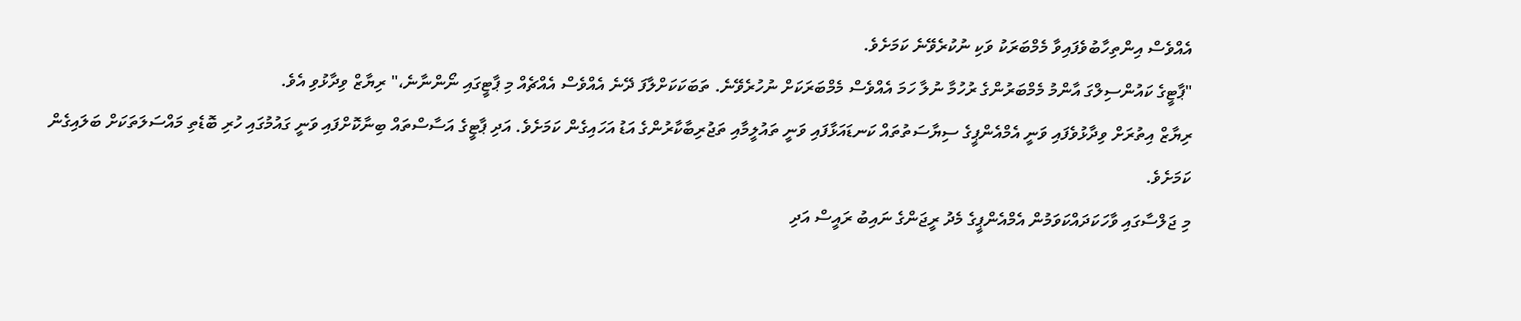އެއްވެސް އިންތިހާބުވެފައިވާ މެމްބަރަކު ވަކި ނުކުރެވޭނެ ކަމަށެވެ.
"ޕާޓީގެ ކައުންސިލްގަ އާންމު މެމްބަރުންގެ ރުހުމާ ނުލާ ހަމަ އެއްވެސް މެމްބަރަކަށް ނުހުރެވޭނެ. ތަބަކަކަށްލާފަ ދޭނެ އެއްވެސް އެއްޗެއް މި ޕާޓީގައި ނޯންނާނެ،" ރިޔާޒް ވިދާޅުވި އެވެ.
ރިޔާޒް އިތުރަށް ވިދާޅުވެފައި ވަނީ އެމްއެންޕީގެ ސިޔާސަތުތައް ކަނޑައަޅާފައި ވަނީ ތައުލީމާއި ތަޖުރިބާކާރުންގެ އަޑު އަހައިގެން ކަމަށެވެ. އަދި ޕާޓީގެ އަސާސްތައް ބިނާކޮށްފައި ވަނީ ގައުމުގައި ހުރި ބޮޑެތި މައްސަލަތަކަށް ބަލައިގެން ކަމަށެވެ.
މި ޖަލްސާގައި ވާހަކަދައްކަވަމުން އެމްއެންޕީގެ މެދު ރީޖަންގެ ނައިބު ރައީސް އަދި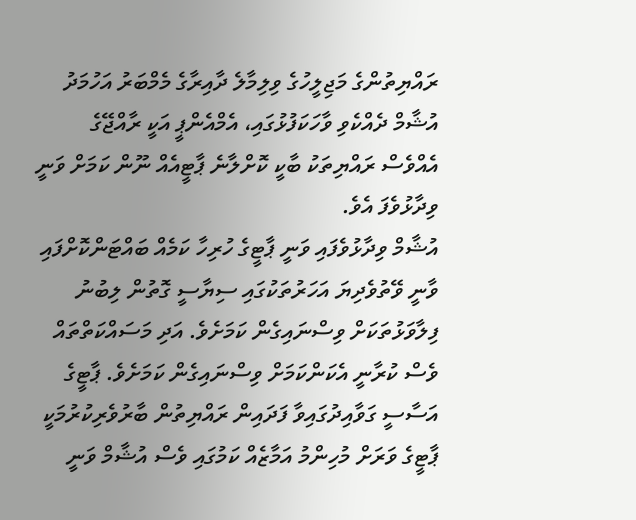ރައްޔިތުންގެ މަޖިލީހުގެ ވިލިމާލެ ދާއިރާގެ މެމްބަރު އަހުމަދު އުޝާމް ދެއްކެވި ވާހަކަފުޅުގައި، އެމްއެންޕީ އަކީ ރާއްޖޭގެ އެއްވެސް ރައްޔިތަކު ބާކީ ކޮށްލާނެ ޕާޓީއެއް ނޫން ކަމަށް ވަނީ ވިދާޅުވެފަ އެވެ.
އުޝާމް ވިދާޅުވެފައި ވަނީ ޕާޓީގެ ހުރިހާ ކަމެއް ބައްޓަންކޮށްފައި ވާނީ ވޭތުވެދިޔަ އަހަރުތަކުގައި ސިޔާސީ ގޮތުން ލިބުނު ފިލާވަޅުތަކަށް ވިސްނައިގެން ކަމަށެވެ. އަދި މަސައްކަތްތައް ވެސް ކުރާނީ އެކަންކަމަށް ވިސްނައިގެން ކަމަށެވެ. ޕާޓީގެ އަސާސީ ގަވާއިދުގައިވާ ފަދައިން ރައްޔިތުން ބާރުވެރިކުރުމަކީ ޕާޓީގެ ވަރަށް މުހިންމު އަމާޒެއް ކަމުގައި ވެސް އުޝާމް ވަނީ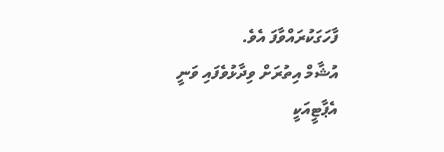ފާހަގަކުރައްވާފަ އެވެ.
އުޝާމް އިތުރަށް ވިދާޅުވެފައި ވަނީ އެޕާޓީއަކީ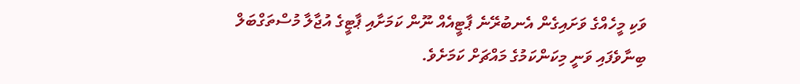ވަކި މީހެއްގެ ވަށައިގެން އެނބުރޭނެ ޕާޓީއެއް ނޫން ކަމަށާއި ޕާޓީގެ އުޖާލާ މުސްތަގްބަލް ބިނާވެފައި ވަނީ މިކަންކަމުގެ މައްޗަށް ކަމަށެވެ.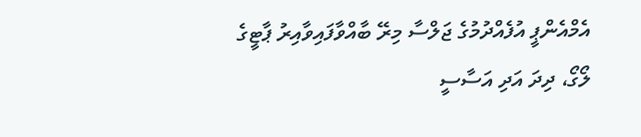އެމްއެންޕީ އުފެއްދުމުގެ ޖަލްސާ މިރޭ ބާއްވާފައިވާއިރު ޕާޓީގެ ލޯގޯ، ދިދަ އަދި އަސާސީ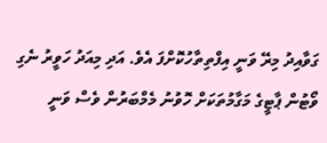ގަވާއިދު މިރޭ ވަނީ އިފްތިތާހުކޮށްފަ އެވެ. އަދި މިއަދު ހަވީރު ނެގި ވޯޓުން ޕާޓީގެ މަގާމުތަކަށް ހޮވުނު މެމްބަރުން ވެސް ވަނީ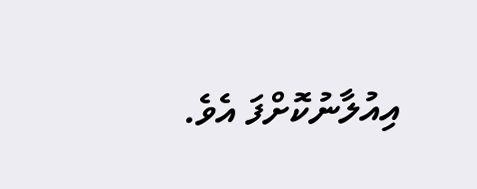އިއުލާނުކޮށްފަ އެވެ.